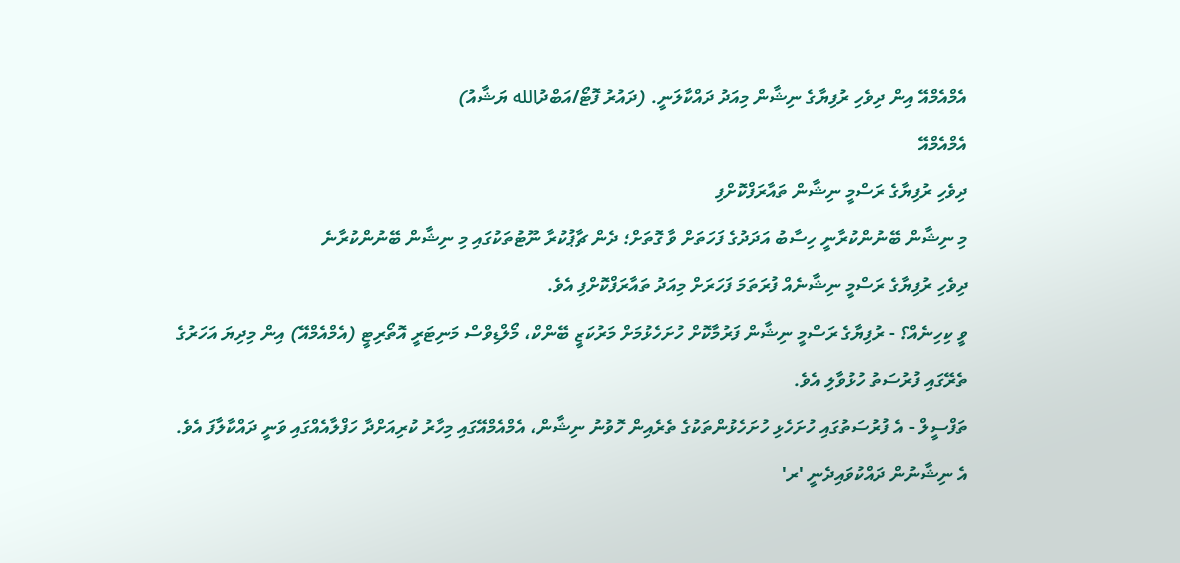އެމްއެމްއޭ އިން ދިވެހި ރުފިޔާގެ ނިޝާން މިއަދު ދައްކާލަނީ. (ދައުރު ފޮޓޯ/އަބްދުالله ޔަޝާއު)
އެމްއެމްއޭ
ދިވެހި ރުފިޔާގެ ރަސްމީ ނިޝާން ތައާރަފްކޮށްފި
މި ނިޝާން ބޭނުންކުރާނީ ހިސާބު އަދަދުގެ ފަހަތަށް ވާ ގޮތަށް؛ ދެން ޗާޕުކުރާ ނޫޓުތަކުގައި މި ނިޝާން ބޭނުންކުރާނެ
ދިވެހި ރުފިޔާގެ ރަސްމީ ނިޝާނެއް ފުރަތަމަ ފަހަރަށް މިއަދު ތައާރަފްކޮށްފި އެވެ.
ވީ ކިހިނެއް؟ - ރުފިޔާގެ ރަސްމީ ނިޝާން ފަރުމާކޮށް ހުށަހެޅުމަށް މަރުކަޒީ ބޭންކް، މޯލްޑިވްސް މަނިޓަރީ އޮތޯރިޓީ (އެމްއެމްއޭ) އިން މިދިޔަ އަހަރުގެ ތެރޭގައި ފުރުސަތު ހުޅުވާލި އެވެ.
ތަފްސީލް - އެ ފުރުސަތުގައި ހުށަހެޅި ހުށަހެޅުންތަކުގެ ތެރެއިން ހޮވުނު ނިޝާން، އެމްއެމްއޭގައި މިހާރު ކުރިއަށްދާ ހަފްލާއެއްގައި ވަނީ ދައްކާލާފަ އެވެ. އެ ނިޝާނުން ދައްކުވައިދެނީ 'ރ'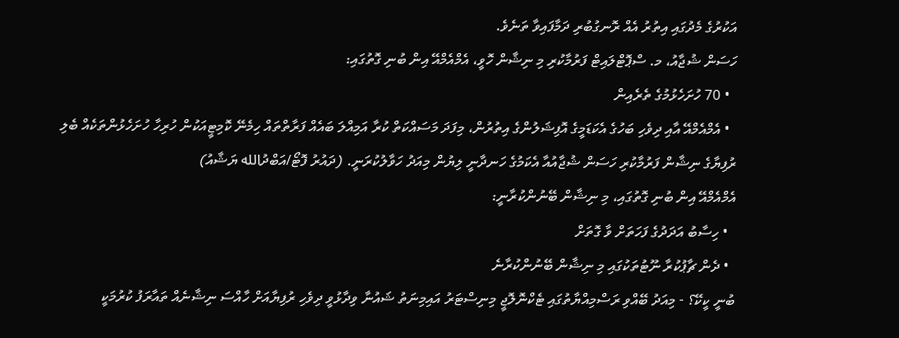އަކުރުގެ މެދުގައި އިތުރު އެއް ރޮނގުބުރި ދަމާފައިވާ ތަނެވެ.
ހަސަން ޝުޖާއު، މ. ސްޕޮޓްލައިޓް ފަރުމާކުރި މި ނިޝާން ހޮވީ، އެމްއެމްއޭ އިން ބުނި ގޮތުގައި:
  • 70 ހުށަހެޅުމުގެ ތެރެއިން
  • އެމްއެމްއޭ އާއި ދިވެހި ބަހުގެ އެކަޑަމީގެ އޮފިޝަލުންގެ އިތުރުން، މިފަދަ މަސައްކަތް ކުރާ އަމިއްލަ ބައެއް ފަރާތްތައް ހިމެނޭ ކޮމިޓީއަކުން ހުރިހާ ހުށަހެޅުންތަކެއް ބެލި
ރުފިޔާގެ ނިޝާން ފަރުމާކުރި ހަސަން ޝުޖާއުއާ އެކަމުގެ ހަނދާނީ ލިޔުން މިއަދު ހަވާލުކުރަނީ. (ދައުރު ފޮޓޯ/އަބްދުالله ޔަޝާއު)
އެމްއެމްއޭ އިން ބުނި ގޮތުގައި، މި ނިޝާން ބޭނުންކުރާނީ:
  • ހިސާބު އަދަދުގެ ފަހަތަށް ވާ ގޮތަށް
  • ދެން ޗާޕުކުރާ ނޫޓުތަކުގައި މި ނިޝާން ބޭނުންކުރާނެ
ބުނީ ކީކޭ؟ - މިއަދު ބޭއްވި ރަސްމިއްޔާތުގައި ޓެކްނޮލޮޖީ މިނިސްޓަރު އައިމިނަތު ޝައުނާ ވިދާޅުވީ ދިވެހި ރުފިޔާއަށް ހާއްސަ ނިޝާނެއް ތައާރަފު ކުރުމަކީ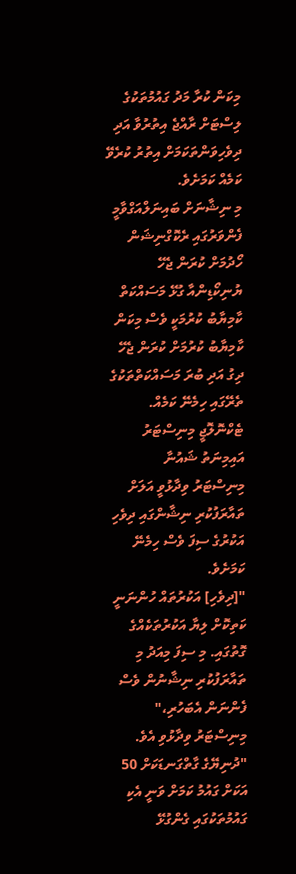މިކަން ކުރާ މަދު ގައުމުތަކުގެ ލިސްޓަށް ރާއްޖެ އިތުރުވާ އަދި ދިވެހިވަންތަކަމަށް އިތުރު ކުރެވޭ ކަމެއް ކަމަށެވެ.
މި ނިޝާނަށް ބައިނަލްއަގްވާމީ ފެންވަރުގައި ރެކޮގްނިޝަން ހޯދުމަށް ކުރަން ޖެހޭ ޔުނިކޯޑިންއާ ގުޅޭ މަސައްކަތް ކާމިޔާބު ކުރުމަކީ ވެސް މިކަން ކާމިޔާބު ކުރުމަށް ކުރަން ޖެހޭ ދިގު އަދި ބުރަ މަސައްކަތްތަކުގެ ތެރޭގައި ހިމެނޭ ކަމެއް.
ޓެކްނޮލޮޖީ މިނިސްޓަރު އައިމިނަތު ޝައުނާ
މިނިސްޓަރު ވިދާޅުވީ އަލަށް ތައާރަފުކުރި ނިޝާންގައި ދިވެހި އަކުރުގެ ސިފަ ވެސް ހިމެނޭ ކަމަށެވެ.
"[ދިވެހި] އަކުރުތައް ހުންނަނީ ކަތިކޮށް ލިޔާ އަކުރުތަކެއްގެ ގޮތުގައި. މި ސިފަ މިއަދު މި ތައާރަފުކުރި ނިޝާނުން ވެސް ފެންނަން އެބަހުރި،" މިނިސްޓަރު ވިދާޅުވި އެވެ.
"ދުނިޔޭގެ ގާތްގަނޑަކަށް 50 އަކަށް ގައުމު ކަމަށް ވަނީ އެކި ގައުމުތަކުގައި ގެންގުޅޭ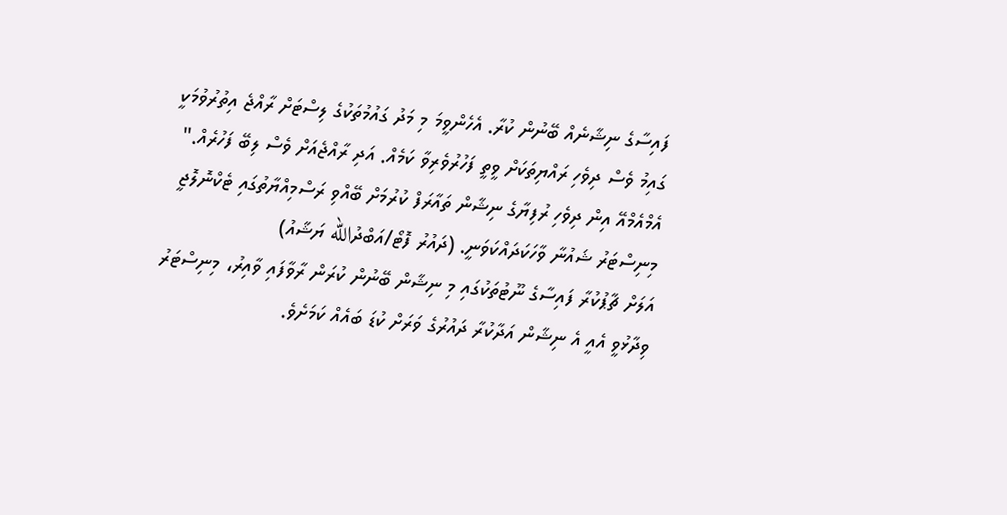ފައިސާގެ ނިޝާނެއް ބޭނުން ކުރާ. އެހެންވީމަ މި މަދު ގައުމުތަކުގެ ލިސްޓަށް ރާއްޖެ އިތުރުވުމަކީ ގައިމު ވެސް ދިވެހި ރައްޔިތަކަށް ވީތީ ފަހުރުވެރިވާ ކަމެއް. އަދި ރާއްޖެއަށް ވެސް ލިބޭ ފަހުރެއް."
އެމްއެމްއޭ އިން ދިވެހި ރުފިޔާގެ ނިޝާން ތައާރަފް ކުރުމަށް ބޭއްވި ރަސްމިއްޔާތުގައި ޓެކްނޮލޮޖީ މިނިސްޓަރު ޝައުނާ ވާހަކަދައްކަވަނީ. (ދައުރު ފޮޓޯ/އަބްދުالله ޔަޝާއު)
އަލަށް ޗާޕުކުރާ ފައިސާގެ ނޫޓުތަކުގައި މި ނިޝާން ބޭނުން ކުރަން ރާވާފައި ވާއިރު، މިނިސްޓަރު ވިދާޅުވީ އެއީ އެ ނިޝާން އަދާކުރާ ދައުރުގެ ވަރަށް ކުޑަ ބައެއް ކަމަށެވެ.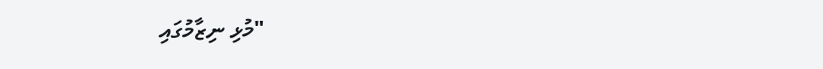"މުޅި ނިޒާމުގައި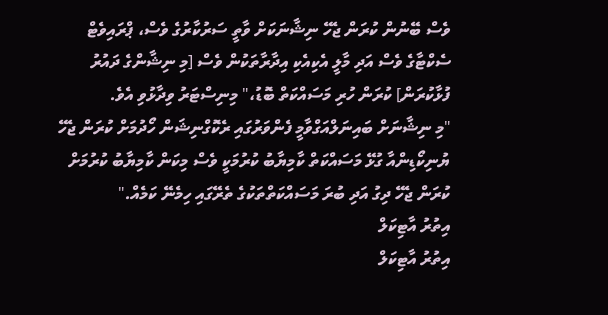ވެސް ބޭނުން ކުރަން ޖެހޭ ނިޝާނަކަށް ވާތީ ސަރުކާރުގެ ވެސް، ޕްރައިވެޓް ސެކްޓާގެ ވެސް އަދި މާލީ އެކިއެކި އިދާރާތަކުން ވެސް [މި ނިޝާންގެ ދައުރު ފުޅާކުރަން] ކުރަން ހުރި މަސައްކަތް ބޮޑު،" މިނިސްޓަރު ވިދާޅުވި އެވެ.
"މި ނިޝާނަށް ބައިނަލްއަގްވާމީ ފެންވަރުގައި ރެކޮގްނިޝަން ހޯދުމަށް ކުރަން ޖެހޭ ޔުނިކޯޑިންއާ ގުޅޭ މަސައްކަތް ކާމިޔާބު ކުރުމަކީ ވެސް މިކަން ކާމިޔާބު ކުރުމަށް ކުރަން ޖެހޭ ދިގު އަދި ބުރަ މަސައްކަތްތަކުގެ ތެރޭގައި ހިމެނޭ ކަމެއް."
އިތުރު އާޓިކަލް
އިތުރު އާޓިކަލް